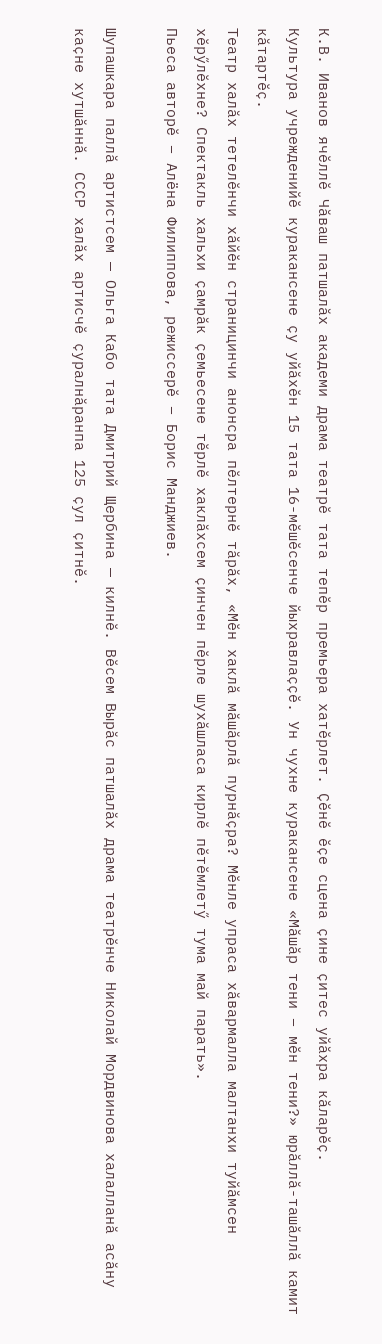К.В. Иванов ячӗллӗ Чӑваш патшалӑх академи драма театрӗ тата тепӗр премьера хатӗрлет. Ҫӗнӗ ӗҫе сцена ҫине ҫитес уйӑхра кӑларӗҫ.
Культура учрежденийӗ куракансене ҫу уйӑхӗн 15 тата 16-мӗшӗсенче йыхравлаҫҫӗ. Ун чухне куракансене «Мӑшӑр тени – мӗн тени?» юрӑллӑ-ташӑллӑ камит кӑтартӗҫ.
Театр халӑх тетелӗнчи хӑйӗн страницинчи анонсра пӗлтернӗ тӑрӑх, «Мӗн хаклӑ мӑшӑрлӑ пурнӑҫра? Мӗнле упраса хӑвармалла малтанхи туйӑмсен хӗрӳлӗхне? Спектакль хальхи ҫамрӑк ҫемьесене тӗрлӗ хаклӑхсем ҫинчен пӗрле шухӑшласа кирлӗ пӗтӗмлетӳ тума май парать».
Пьеса авторӗ – Алёна Филиппова, режиссерӗ – Борис Манджиев.

Шупашкара паллӑ артистсем — Ольга Кабо тата Дмитрий Щербина — килнӗ. Вӗсем Вырӑс патшалӑх драма театрӗнче Николай Мордвинова халалланӑ асӑну каҫне хутшӑннӑ. СССР халӑх артисчӗ ҫуралнӑранпа 125 ҫул ҫитнӗ.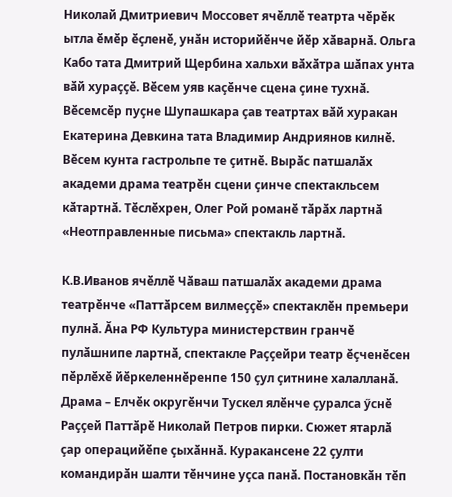Николай Дмитриевич Моссовет ячӗллӗ театрта чӗрӗк ытла ӗмӗр ӗҫленӗ, унӑн историйӗнче йӗр хӑварнӑ. Ольга Кабо тата Дмитрий Щербина хальхи вӑхӑтра шӑпах унта вӑй хураҫҫӗ. Вӗсем уяв каҫӗнче сцена ҫине тухнӑ.
Вӗсемсӗр пуҫне Шупашкара ҫав театртах вӑй хуракан Екатерина Девкина тата Владимир Андриянов килнӗ. Вӗсем кунта гастрольпе те ҫитнӗ. Вырӑс патшалӑх академи драма театрӗн сцени ҫинче спектакльсем кӑтартнӑ. Тӗслӗхрен, Олег Рой романӗ тӑрӑх лартнӑ «Неотправленные письма» спектакль лартнӑ.

К.В.Иванов ячӗллӗ Чӑваш патшалӑх академи драма театрӗнче «Паттӑрсем вилмеҫҫӗ» спектаклӗн премьери пулнӑ. Ӑна РФ Культура министерствин гранчӗ пулӑшнипе лартнӑ, спектакле Раҫҫейри театр ӗҫченӗсен пӗрлӗхӗ йӗркеленнӗренпе 150 ҫул ҫитнине халалланӑ.
Драма – Елчӗк округӗнчи Тускел ялӗнче ҫуралса ӳснӗ Раҫҫей Паттӑрӗ Николай Петров пирки. Сюжет ятарлӑ ҫар операцийӗпе ҫыхӑннӑ. Куракансене 22 ҫулти командирӑн шалти тӗнчине уҫса панӑ. Постановкӑн тӗп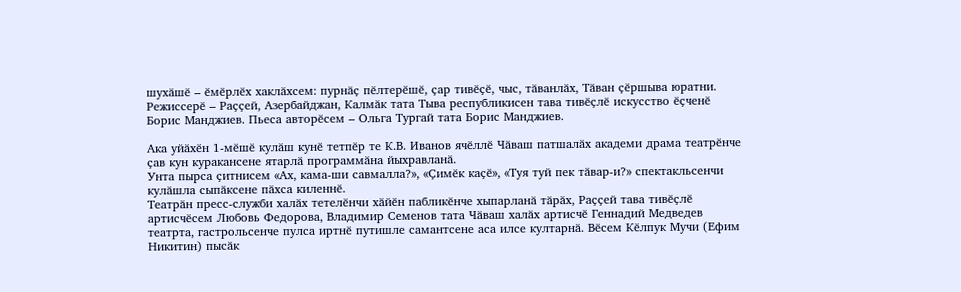шухӑшӗ – ӗмӗрлӗх хаклӑхсем: пурнӑҫ пӗлтерӗшӗ, ҫар тивӗҫӗ, чыс, тӑванлӑх, Тӑван ҫӗршыва юратни.
Режиссерӗ – Раҫҫей, Азербайджан, Калмӑк тата Тыва республикисен тава тивӗҫлӗ искусство ӗҫченӗ Борис Манджиев. Пьеса авторӗсем – Ольга Тургай тата Борис Манджиев.

Ака уйӑхӗн 1-мӗшӗ кулӑш кунӗ тетпӗр те К.В. Иванов ячӗллӗ Чӑваш патшалӑх академи драма театрӗнче ҫав кун куракансене ятарлӑ программӑна йыхравланӑ.
Унта пырса ҫитнисем «Ах, кама-ши савмалла?», «Ҫимӗк каҫӗ», «Туя туй пек тӑвар-и?» спектакльсенчи кулӑшла сыпӑксене пӑхса киленнӗ.
Театрӑн пресс-служби халӑх тетелӗнчи хӑйӗн пабликӗнче хыпарланӑ тӑрӑх, Раҫҫей тава тивӗҫлӗ артисчӗсем Любовь Федорова, Владимир Семенов тата Чӑваш халӑх артисчӗ Геннадий Медведев театрта, гастрольсенче пулса иртнӗ путишле самантсене аса илсе култарнӑ. Вӗсем Кӗлпук Мучи (Ефим Никитин) пысӑк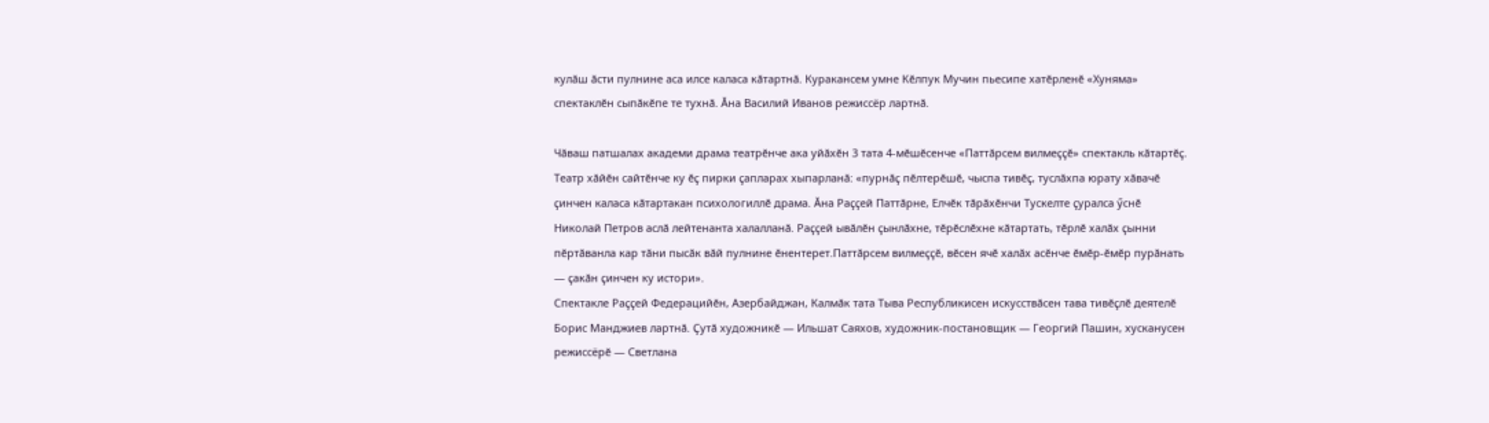кулӑш ӑсти пулнине аса илсе каласа кӑтартнӑ. Куракансем умне Кӗлпук Мучин пьесипе хатӗрленӗ «Хуняма» спектаклӗн сыпӑкӗпе те тухнӑ. Ӑна Василий Иванов режиссёр лартнӑ.

Чӑваш патшалах академи драма театрӗнче ака уйӑхӗн 3 тата 4-мӗшӗсенче «Паттӑрсем вилмеҫҫӗ» спектакль кӑтартӗҫ.
Театр хӑйӗн сайтӗнче ку ӗҫ пирки ҫапларах хыпарланӑ: «пурнӑҫ пӗлтерӗшӗ, чыспа тивӗҫ, туслӑхпа юрату хӑвачӗ ҫинчен каласа кӑтартакан психологиллӗ драма. Ӑна Раҫҫей Паттӑрне, Елчӗк тӑрӑхӗнчи Тускелте ҫуралса ӳснӗ Николай Петров аслӑ лейтенанта халалланӑ. Раҫҫей ывӑлӗн ҫынлӑхне, тӗрӗслӗхне кӑтартать, тӗрлӗ халӑх ҫынни пӗртӑванла кар тӑни пысӑк вӑй пулнине ӗнентерет.Паттӑрсем вилмеҫҫӗ, вӗсен ячӗ халӑх асӗнче ӗмӗр-ӗмӗр пурӑнать — ҫакӑн ҫинчен ку истори».
Спектакле Раҫҫей Федерацийӗн, Азербайджан, Калмӑк тата Тыва Республикисен искусствӑсен тава тивӗҫлӗ деятелӗ Борис Манджиев лартнӑ. Ҫутӑ художникӗ — Ильшат Саяхов, художник-постановщик — Георгий Пашин, хусканусен режиссёрӗ — Светлана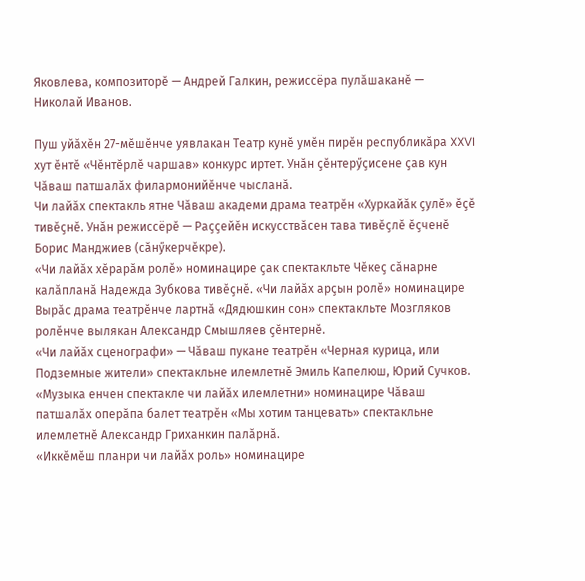Яковлева, композиторӗ — Андрей Галкин, режиссёра пулӑшаканӗ — Николай Иванов.

Пуш уйӑхӗн 27-мӗшӗнче уявлакан Театр кунӗ умӗн пирӗн республикӑра XXVI хут ӗнтӗ «Чӗнтӗрлӗ чаршав» конкурс иртет. Унӑн ҫӗнтерӳҫисене ҫав кун Чӑваш патшалӑх филармонийӗнче чысланӑ.
Чи лайӑх спектакль ятне Чӑваш академи драма театрӗн «Хуркайӑк ҫулӗ» ӗҫӗ тивӗҫнӗ. Унӑн режиссёрӗ — Раҫҫейӗн искусствӑсен тава тивӗҫлӗ ӗҫченӗ Борис Манджиев (сӑнӳкерчӗкре).
«Чи лайӑх хӗрарӑм ролӗ» номинацире ҫак спектакльте Чӗкеҫ сӑнарне калӑпланӑ Надежда Зубкова тивӗҫнӗ. «Чи лайӑх арҫын ролӗ» номинацире Вырӑс драма театрӗнче лартнӑ «Дядюшкин сон» спектакльте Мозгляков ролӗнче вылякан Александр Смышляев ҫӗнтернӗ.
«Чи лайӑх сценографи» — Чӑваш пукане театрӗн «Черная курица, или Подземные жители» спектакльне илемлетнӗ Эмиль Капелюш, Юрий Сучков.
«Музыка енчен спектакле чи лайӑх илемлетни» номинацире Чӑваш патшалӑх оперӑпа балет театрӗн «Мы хотим танцевать» спектакльне илемлетнӗ Александр Гриханкин палӑрнӑ.
«Иккӗмӗш планри чи лайӑх роль» номинацире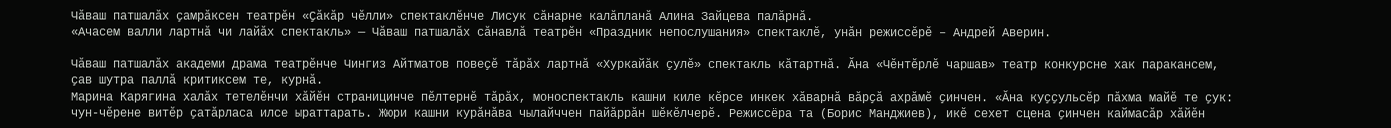Чӑваш патшалӑх ҫамрӑксен театрӗн «Ҫӑкӑр чӗлли» спектаклӗнче Лисук сӑнарне калӑпланӑ Алина Зайцева палӑрнӑ.
«Ачасем валли лартнӑ чи лайӑх спектакль» — Чӑваш патшалӑх сӑнавлӑ театрӗн «Праздник непослушания» спектаклӗ, унӑн режиссӗрӗ – Андрей Аверин.

Чӑваш патшалӑх академи драма театрӗнче Чингиз Айтматов повеҫӗ тӑрӑх лартнӑ «Хуркайӑк ҫулӗ» спектакль кӑтартнӑ. Ӑна «Чӗнтӗрлӗ чаршав» театр конкурсне хак паракансем, ҫав шутра паллӑ критиксем те, курнӑ.
Марина Карягина халӑх тетелӗнчи хӑйӗн страницинче пӗлтернӗ тӑрӑх, моноспектакль кашни киле кӗрсе инкек хӑварнӑ вӑрҫӑ ахрӑмӗ ҫинчен. «Ӑна куҫҫульсӗр пӑхма майӗ те ҫук: чун-чӗрене витӗр ҫатӑрласа илсе ыраттарать. Жюри кашни курӑнӑва чылайччен пайӑррӑн шӗкӗлчерӗ. Режиссёра та (Борис Манджиев), икӗ сехет сцена ҫинчен каймасӑр хӑйӗн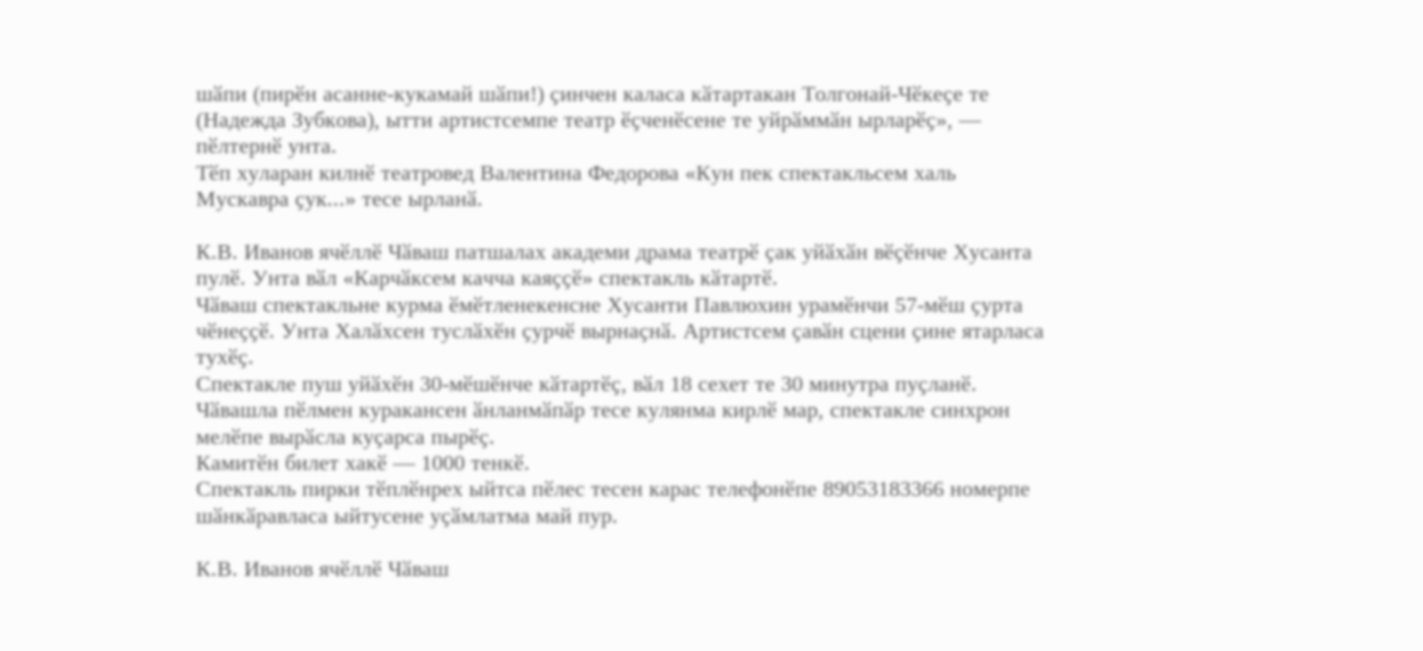шӑпи (пирӗн асанне-кукамай шӑпи!) ҫинчен каласа кӑтартакан Толгонай-Чӗкеҫе те (Надежда Зубкова), ытти артистсемпе театр ӗҫченӗсене те уйрӑммӑн ырларӗҫ», — пӗлтернӗ унта.
Тӗп хуларан килнӗ театровед Валентина Федорова «Кун пек спектакльсем халь Мускавра ҫук...» тесе ырланӑ.

К.В. Иванов ячӗллӗ Чӑваш патшалах академи драма театрӗ ҫак уйӑхӑн вӗҫӗнче Хусанта пулӗ. Унта вӑл «Карчӑксем качча каяҫҫӗ» спектакль кӑтартӗ.
Чӑваш спектакльне курма ӗмӗтленекенсне Хусанти Павлюхин урамӗнчи 57-мӗш ҫурта чӗнеҫҫӗ. Унта Халӑхсен туслӑхӗн ҫурчӗ вырнаҫнӑ. Артистсем ҫавӑн сцени ҫине ятарласа тухӗҫ.
Спектакле пуш уйӑхӗн 30-мӗшӗнче кӑтартӗҫ, вӑл 18 сехет те 30 минутра пуҫланӗ.
Чӑвашла пӗлмен куракансен ӑнланмӑпӑр тесе кулянма кирлӗ мар, спектакле синхрон мелӗпе вырӑсла куҫарса пырӗҫ.
Камитӗн билет хакӗ — 1000 тенкӗ.
Спектакль пирки тӗплӗнрех ыйтса пӗлес тесен карас телефонӗпе 89053183366 номерпе шӑнкӑравласа ыйтусене уҫӑмлатма май пур.

К.В. Иванов ячӗллӗ Чӑваш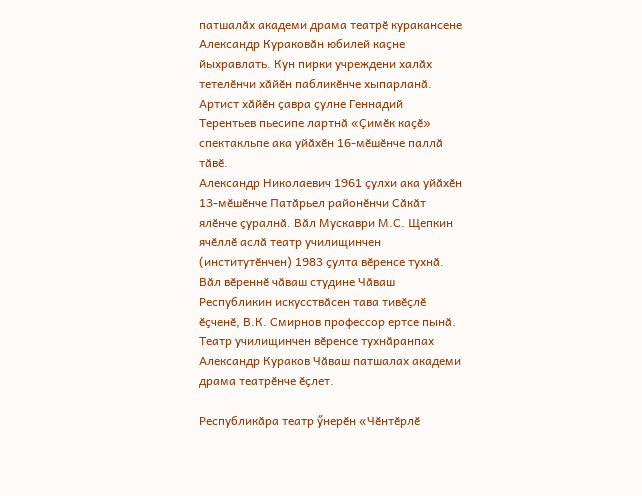патшалӑх академи драма театрӗ куракансене Александр Кураковӑн юбилей каҫне йыхравлать. Кун пирки учреждени халӑх тетелӗнчи хӑйӗн пабликӗнче хыпарланӑ. Артист хӑйӗн ҫавра ҫулне Геннадий Терентьев пьесипе лартнӑ «Ҫимӗк каҫӗ» спектакльпе ака уйӑхӗн 16-мӗшӗнче паллӑ тӑвӗ.
Александр Николаевич 1961 ҫулхи ака уйӑхӗн 13-мӗшӗнче Патӑрьел районӗнчи Сӑкӑт ялӗнче ҫуралнӑ. Вӑл Мускаври М.С. Щепкин ячӗллӗ аслӑ театр училищинчен (институтӗнчен) 1983 ҫулта вӗренсе тухнӑ. Вӑл вӗреннӗ чӑваш студине Чӑваш Республикин искусствӑсен тава тивӗҫлӗ ӗҫченӗ, В.К. Смирнов профессор ертсе пынӑ.
Театр училищинчен вӗренсе тухнӑранпах Александр Кураков Чӑваш патшалах академи драма театрӗнче ӗҫлет.

Республикӑра театр ӳнерӗн «Чӗнтӗрлӗ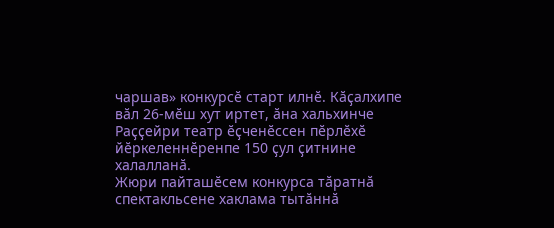чаршав» конкурсӗ старт илнӗ. Кӑҫалхипе вӑл 26-мӗш хут иртет, ӑна хальхинче Раҫҫейри театр ӗҫченӗссен пӗрлӗхӗ йӗркеленнӗренпе 150 ҫул ҫитнине халалланӑ.
Жюри пайташӗсем конкурса тӑратнӑ спектакльсене хаклама тытӑннӑ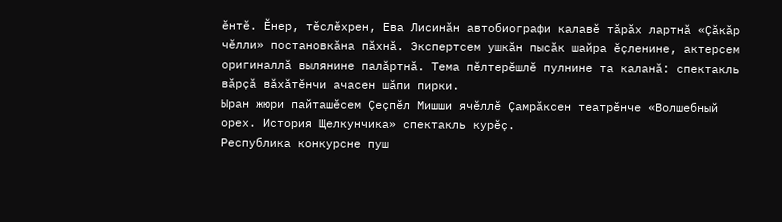ӗнтӗ. Ӗнер, тӗслӗхрен, Ева Лисинӑн автобиографи калавӗ тӑрӑх лартнӑ «Ҫӑкӑр чӗлли» постановкӑна пӑхнӑ. Экспертсем ушкӑн пысӑк шайра ӗҫленине, актерсем оригиналлӑ вылянине палӑртнӑ. Тема пӗлтерӗшлӗ пулнине та каланӑ: спектакль вӑрҫӑ вӑхӑтӗнчи ачасен шӑпи пирки.
Ыран жюри пайташӗсем Ҫеҫпӗл Мишши ячӗллӗ Ҫамрӑксен театрӗнче «Волшебный орех. История Щелкунчика» спектакль курӗҫ.
Республика конкурсне пуш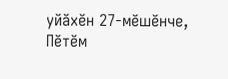уйӑхӗн 27-мӗшӗнче, Пӗтӗм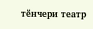тӗнчери театр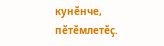кунӗнче, пӗтӗмлетӗҫ.